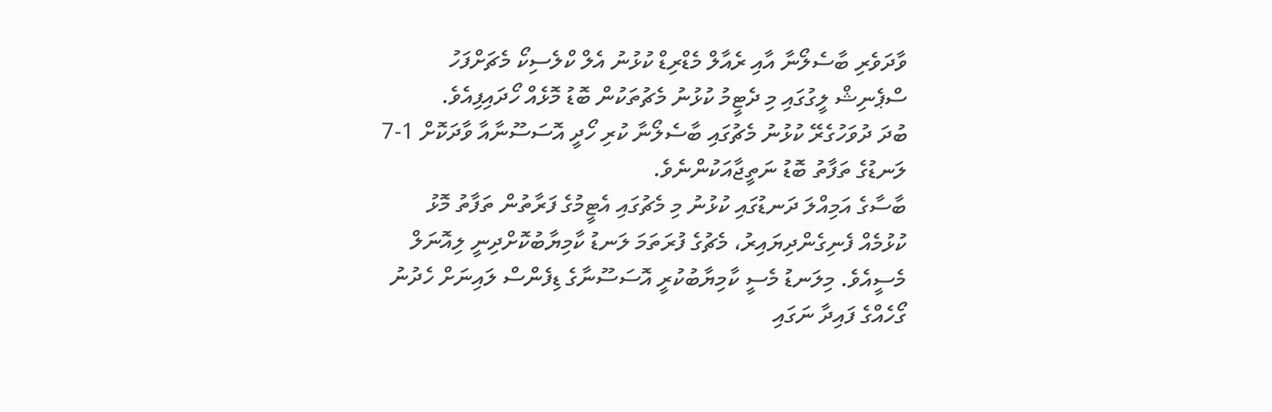ވާދަވެރި ބާސެލޯނާ އާއި ރެއާލް މެޑްރިޑް ކުޅުނު އެލް ކްލެސިކޯ މެޗަށްފަހު ސްޕެނިޝް ލީގުގައި މި ދެޓީމު ކުޅުނު މެޗުތަކުން ބޮޑު މޮޅެއް ހޯދައިފިއެވެ.
ބުދަ ދުވަހުގެރޭ ކުޅުނު މެޗުގައި ބާސެލޯނާ ކުރި ހޯދީ އޮސަސޫނާއާ ވާދަކޮށް 1-7 ލަނޑުގެ ތަފާތު ބޮޑު ނަތީޖާއަކުންނެވެ.
ބާސާގެ އަމިއްލަ ދަނޑުގައި ކުޅުނު މި މެޗުގައި އެޓީމުގެ ފަރާތުން ތަފާތު މޮޅު ކުޅުމެއް ފެނިގެންދިޔައިރު، މެޗުގެ ފުރަތަމަ ލަނޑު ކާމިޔާބުކޮށްދިނީ ލިއޮނަލް މެސީއެވެ. މިލަނޑު މެސީ ކާމިޔާބުކުރީ އޮސަސޫނާގެ ޑިފެންސް ލައިނަށް ހެދުނު ގޯހެއްގެ ފައިދާ ނަގައި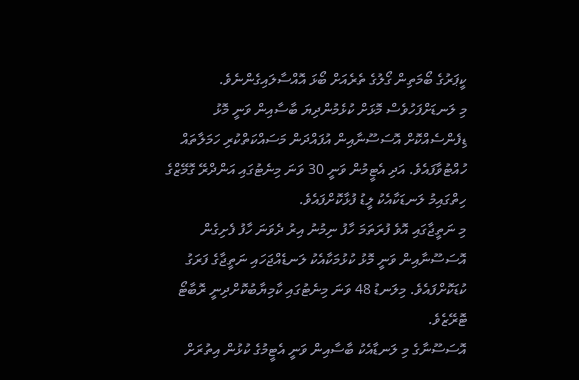ކީޕަރުގެ ބޯމަތިން ގޯލުގެ ތެރެއަށް ބޯޅަ އޮއްސާލައިގެންނެވެ.
މި ލަނޑަށްފަހުވެސް މޮޅަށް ކުޅެމުންދިޔަ ބާސާއިން ވަނީ މޮޅު ޑިފެންސެއްކޮށް އޮސަސޫނާއިން އުފައްދަން މަސައްކަތްކުރި ހަމަލާތައް ހުއްޓުވާފައެވެ. އަދި އެޓީމުން ވަނީ 30 ވަނަ މިނެޓުގައި އަންދްރޭ ގޮމޭޒްގެ ހިތްގައިމު ލަނޑަކާއެކު ލީޑު ފުޅާކޮށްފައެވެ.
މި ނަތީޖާގައި އޮވެ ފުރަތަމަ ހާފު ނިމުނު އިރު ދެވަނަ ހާފު ފެށިގެން އޮސަސޫނާއިން ވަނީ މޮޅު ކުޅުމަކާއެކު ލަނޑެއްޖަހައި ނަތީޖާގެ ފަރަގު ކުޑަކޮށްފައެވެ. މިލަނޑު 48 ވަނަ މިނެޓުގައި ކާމިޔާބުކޮށްދިނީ ރޮބާޓޯ ޓޮރޭޒެވެ.
އޮސަސޫނާގެ މި ލަނޑާއެކު ބާސާއިން ވަނީ އެޓީމުގެ ކުޅުން އިތުރަށް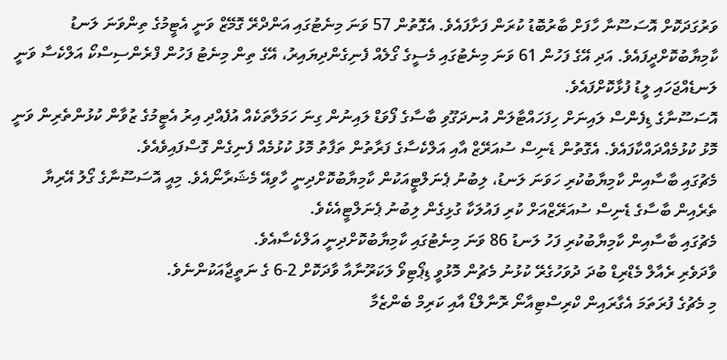ވަރުގަދަކޮށް އޮސަސޫނާ ހާފަށް ބާރުބޮޑު ކުރަން ފަށާފައެވެ. އެގޮތުން 57 ވަނަ މިނެޓުގައި އަންދްރޭ ގޮމޭޒް ވަނީ އެޓީމުގެ ތިންވަނަ ލަނޑު ކާމިޔާބުކޮށްދީފައެވެ. އަދި އޭގެ ފަހުން 61 ވަނަ މިނެޓުގައި މެސީގެ ގޯލެއް ފެނިގެންދިޔައިރު، އޭގެ ތިން މިނެޓު ފަހުން ފްރެންސިސްކޯ އަލްކެސާ ވަނީ ލަނޑެއްޖަހައި ލީޑު ފުޅާކޮށްފައެވެ.
އޮސަސޫނާގެ ޑިފެންސް ލައިނަށް ހިފަހައްޓާލަން އުނދަގޫވި ބާސާގެ ފޯވަޑް ލައިނުން ގިނަ ހަމަލާތަކެއް އުފެއްދި އިރު އެޓީމުގެ ޒުވާން ކުޅުންތެރިން ވަނީ މޮޅު ކުޅުމެއްދައްކާފައެވެ. އެގޮތުން ޑެނިސް ސުއަރޭޒް އާއި އަލްކެސާގެ ފަރާތުން ތަފާތު މޮޅު ކުޅުމެއް ފެނިގެން ގޮސްފައިވެއެވެ.
މެޗުގައި ބާސާއިން ކާމިޔާބުކުރި ހަވަނަ ލަނޑު، ލިބުނު ޕެނަލްޓީއަކުން ކާމިޔާބުކޮށްދިނީ ހާވިއޭ މެޝަރާނޯއެވެ. މިއީ އޮސަސޫނާގެ ގޯލު އޭރިޔާ ތެރެއިން ބާސާގެ ޑެނިސް ސުއަރޭޒްއަށް ކުރި ފައުލަކާ ގުޅިގެން ލިބުނު ޕެނަލްޓީއެކެވެ.
މެޗުގައި ބާސާއިން ކާމިޔާބުކުރި ފަހު ލަނޑު 86 ވަނަ މިނެޓުގައި ކާމިޔާބުކޮށްދިނީ އަލްކެސާއެވެ.
ވާދަވެރި ރެއާލް މެޑްރިޑް ބުދަ ދުވަހުގެރޭ ކުޅުނު މެޗުން މޮޅުވީ ޑިޕޯޓިވޯ ލަކަރޫނާއާ ވާދަކޮށް 2-6 ގެ ނަތީޖާއަކުންނެވެ.
މި މެޗުގެ ފުރަތަމަ އެގާރައިން ކްރިސްޓިއާނޯ ރޮނާލްޑޯ އާއި ކަރިމް ބެންޒެމާ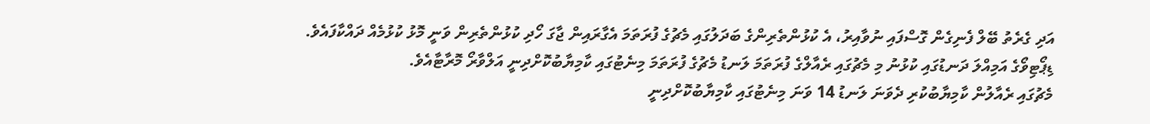އަދި ގެރެތު ބޭލް ފެނިގެން ގޮސްފައި ނުވާއިރު، އެ ކުޅުންތެރިންގެ ބަދަލުގައި މެޗުގެ ފުރަތަމަ އެގާރައިން ޖާގަ ހޯދި ކުޅުންތެރިން ވަނީ މޮޅު ކުޅުމެއް ދައްކާފައެވެ.
ޑިޕޯޓިވޯގެ އަމިއްލަ ދަނޑުގައި ކުޅުނު މި މެޗުގައި ރެއާލްގެ ފުރަތަމަ ލަނޑު މެޗުގެ ފުރަތަމަ މިނެޓުގައި ކާމިޔާބުކޮށްދިނީ އަލްވާރޯ މޮރާޓާއެވެ.
މެޗުގައި ރެއާލުން ކާމިޔާބުކުރި ދެވަނަ ލަނޑު 14 ވަނަ މިނެޓުގައި ކާމިޔާބުކޮށްދިނީ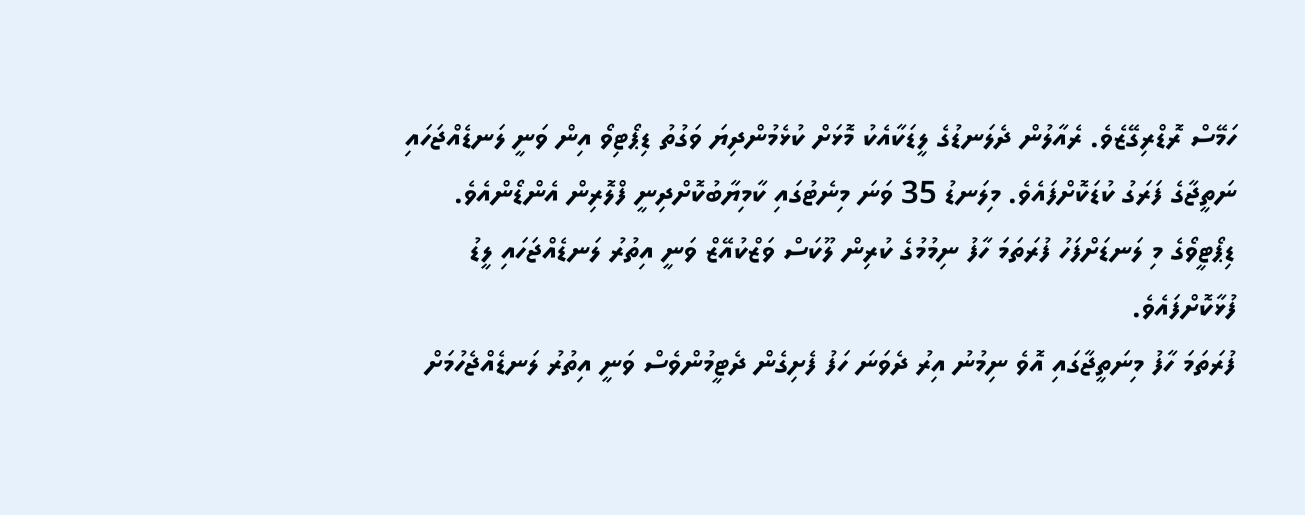ހަމޭސް ރޮޑްރިގޭޒެވެ. ރެއާލުން ދެލަނޑުގެ ލީޑަކާއެކު މޮޅަށް ކުޅެމުންދިޔަ ވަގުތު ޑިޕޯޓިވޯ އިން ވަނީ ލަނޑެއްޖަހައި ނަތީޖާގެ ފަރަގު ކުޑަކޮށްފައެވެ. މިލަނޑު 35 ވަނަ މިނެޓުގައި ކާމިޔާބުކޮށްދިނީ ފްލޮރިން އެންޑޯންއެވެ.
ޑިޕޯޓީވޯގެ މި ލަނޑަށްފަހު ފުރަތަމަ ހާފު ނިމުމުގެ ކުރިން ލޫކަސް ވަޒްކުއޭޒް ވަނީ އިތުރު ލަނޑެއްޖަހައި ލީޑު ފުޅާކޮށްފައެވެ.
ފުރަތަމަ ހާފު މިނަތީޖާގައި އޮވެ ނިމުނު އިރު ދެވަނަ ހަފު ފެށިގެން ދެޓީމުންވެސް ވަނީ އިތުރު ލަނޑެއްޖެހުމަށް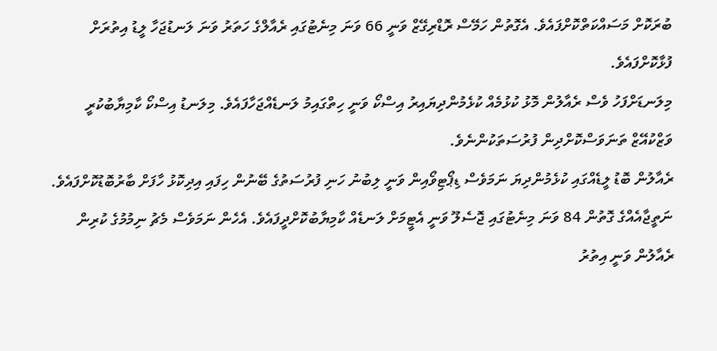ބުރަކޮށް މަސައްކަތްކޮށްފައެވެ. އެގޮތުން ހަމޭސް ރޮޑްރިގޭޒް ވަނީ 66 ވަނަ މިނެޓުގައި ރެއާލްގެ ހަތަރު ވަނަ ލަނޑުޖަހާ ލީޑު އިތުރަށް ފުޅާކޮށްފައެވެ.
މިލަނޑަށްފަހު ވެސް ރެއާލުން މޮޅު ކުޅުމެއް ކުޅެމުންދިޔައިރު އިސްކޯ ވަނީ ހިތްގައިމު ލަނޑެއްޖަހާފައެވެ. މިލަނޑު އިސްކޯ ކާމިޔާބުކުރީ ވަޒްކުއޭޒް ތަނަވަސްކޮށްދިން ފުރުސަތަކުންނެވެ.
ރެއާލުން ބޮޑު ލީޑެއްގައި ކުޅެމުންދިޔަ ނަމަވެސް ޑިޕޯޓިވޯއިން ވަނީ ލިބުނު ހަނި ފުރުސަތުގެ ބޭނުން ހިފައި އިދިކޮޅު ހާފަށް ބާރުބޮޑުކޮށްފައެވެ. ނަތީޖާއެއްގެ ގޮތުން 84 ވަނަ މިނެޓުގައި ޖޮސެލޫ ވަނީ އެޓީމަށް ލަނޑެއް ކާމިޔާބުކޮށްދީފައެވެ. އެހެން ނަމަވެސް މެޗު ނިމުމުގެ ކުރިން ރެއާލުން ވަނީ އިތުރު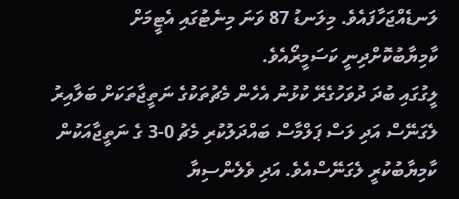ލަނޑެއްޖަހާފައެވެ. މިލަނޑު 87 ވަނަ މިނެޓުގައި އެޓީމަށް ކާމިޔާބުކޮށްދިނީ ކަސަމީރޯއެވެ.
ލީގުގައި ބުދަ ދުވަހުގެރޭ ކުޅުނު އެހެން މެޗުތަކުގެ ނަތީޖާތަކަށް ބަލާއިރު ލެގަނޭސް އަދި ލަސް ޕަލްމާސް ބައްދަލުކުރި މެޗު 0-3 ގެ ނަތީޖާއަކުން ކާމިޔާބުކުރީ ލެގަނޭސްއެވެ. އަދި ވެލެންސިޔާ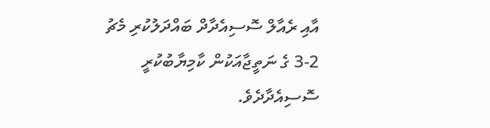އާއި ރެއާލް ސޮސިއެދާދް ބައްދަލުކުރި މެޗު 2-3 ގެ ނަތީޖާއަކުން ކާމިޔާބުކުރީ ސޮސިއެދާދެވެ.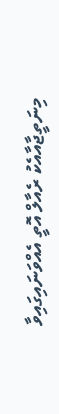މިނަތީޖާއާއެކު ރެއާލް އޮތީ އެއްވަނައިގައިވާ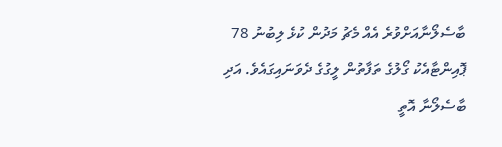ބާސެލޯނާއަށްވުރެ އެއް މެޗު މަދުން ކުޅެ ލިބުނު 78 ޕޮއިންޓާއެކު ގޯލުގެ ތަފާތުން ލީގުގެ ދެވަނައިގައެވެ. އަދި ބާސެލޯނާ އޮތީ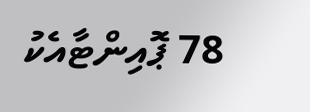78 ޕޮއިންޓާއެކު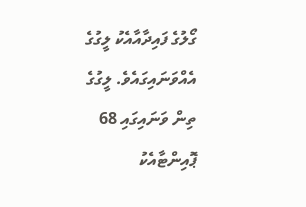ގޯލުގެ ފައިދާއާއެކު ލީގުގެ އެއްވަނައިގައެވެ. ލީގުގެ ތިން ވަނައިގައި 68 ޕޮއިންޓާއެކު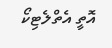އޮތީ އެތްލެޓިކޯ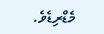މެޑްރިޑެވެ.